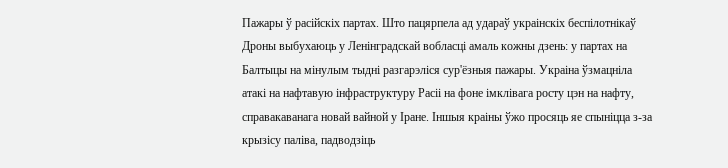Пажары ў расійскіх партах. Што пацярпела ад удараў украінскіх беспілотнікаў
Дроны выбухаюць у Ленінградскай вобласці амаль кожны дзень: у партах на Балтыцы на мінулым тыдні разгарэліся сур'ёзныя пажары. Украіна ўзмацніла атакі на нафтавую інфраструктуру Расіі на фоне імклівага росту цэн на нафту, справакаванага новай вайной у Іране. Іншыя краіны ўжо просяць яе спыніцца з-за крызісу паліва, падводзіць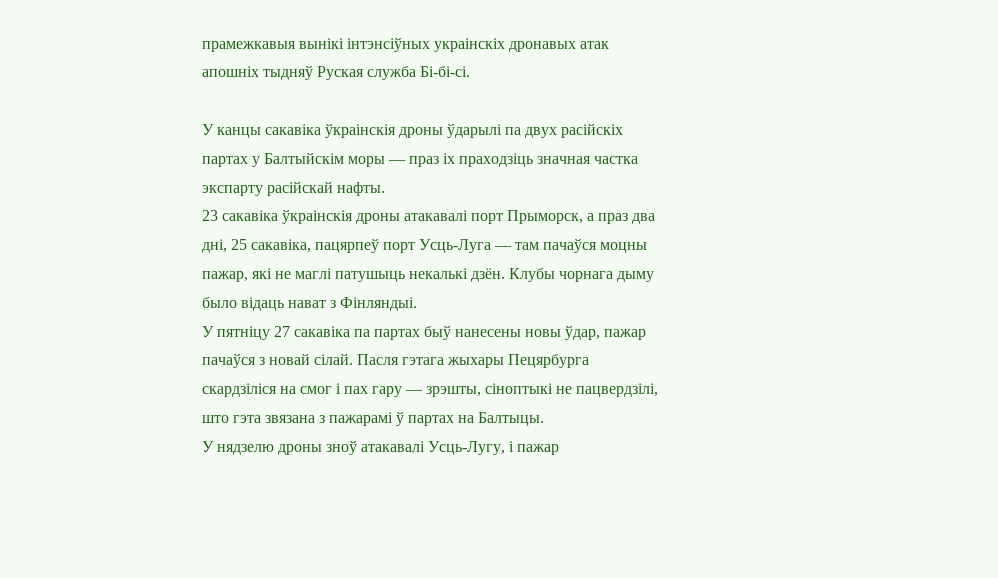прамежкавыя вынікі інтэнсіўных украінскіх дронавых атак апошніх тыдняў Руская служба Бі-бі-сі.

У канцы сакавіка ўкраінскія дроны ўдарылі па двух расійскіх партах у Балтыйскім моры — праз іх праходзіць значная частка экспарту расійскай нафты.
23 сакавіка ўкраінскія дроны атакавалі порт Прыморск, а праз два дні, 25 сакавіка, пацярпеў порт Усць-Луга — там пачаўся моцны пажар, які не маглі патушыць некалькі дзён. Клубы чорнага дыму было відаць нават з Фінляндыі.
У пятніцу 27 сакавіка па партах быў нанесены новы ўдар, пажар пачаўся з новай сілай. Пасля гэтага жыхары Пецярбурга скардзіліся на смог і пах гару — зрэшты, сіноптыкі не пацвердзілі, што гэта звязана з пажарамі ў партах на Балтыцы.
У нядзелю дроны зноў атакавалі Усць-Лугу, і пажар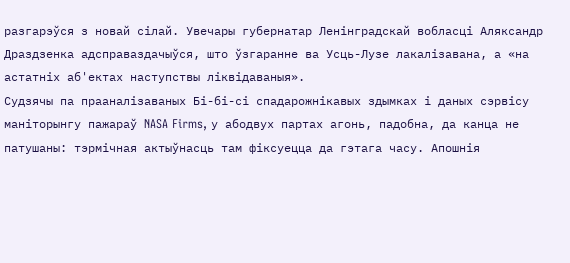разгарэўся з новай сілай. Увечары губернатар Ленінградскай вобласці Аляксандр Драздзенка адсправаздачыўся, што ўзгаранне ва Усць-Лузе лакалізавана, а «на астатніх аб'ектах наступствы ліквідаваныя».
Судзячы па прааналізаваных Бі-бі-сі спадарожнікавых здымках і даных сэрвісу маніторынгу пажараў NASA Firms, у абодвух партах агонь, падобна, да канца не патушаны: тэрмічная актыўнасць там фіксуецца да гэтага часу. Апошнія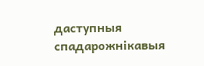даступныя спадарожнікавыя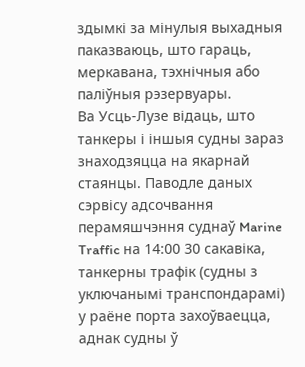здымкі за мінулыя выхадныя паказваюць, што гараць, меркавана, тэхнічныя або паліўныя рэзервуары.
Ва Усць-Лузе відаць, што танкеры і іншыя судны зараз знаходзяцца на якарнай стаянцы. Паводле даных сэрвісу адсочвання перамяшчэння суднаў Marine Traffic на 14:00 30 сакавіка, танкерны трафік (судны з уключанымі транспондарамі) у раёне порта захоўваецца, аднак судны ў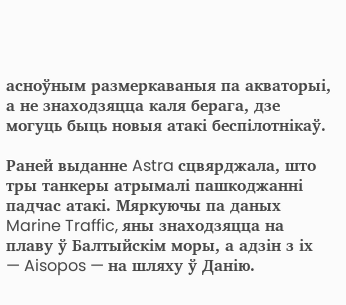асноўным размеркаваныя па акваторыі, а не знаходзяцца каля берага, дзе могуць быць новыя атакі беспілотнікаў.

Раней выданне Astra сцвярджала, што тры танкеры атрымалі пашкоджанні падчас атакі. Мяркуючы па даных Marine Traffic, яны знаходзяцца на плаву ў Балтыйскім моры, а адзін з іх — Aisopos — на шляху ў Данію.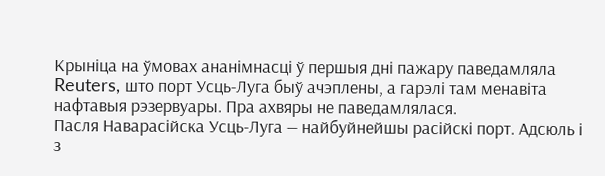Крыніца на ўмовах ананімнасці ў першыя дні пажару паведамляла Reuters, што порт Усць-Луга быў ачэплены, а гарэлі там менавіта нафтавыя рэзервуары. Пра ахвяры не паведамлялася.
Пасля Наварасійска Усць-Луга — найбуйнейшы расійскі порт. Адсюль і з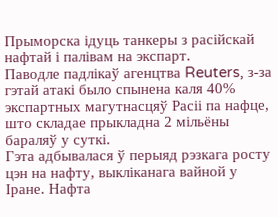Прыморска ідуць танкеры з расійскай нафтай і палівам на экспарт.
Паводле падлікаў агенцтва Reuters, з-за гэтай атакі было спынена каля 40% экспартных магутнасцяў Расіі па нафце, што складае прыкладна 2 мільёны бараляў у суткі.
Гэта адбывалася ў перыяд рэзкага росту цэн на нафту, выкліканага вайной у Іране. Нафта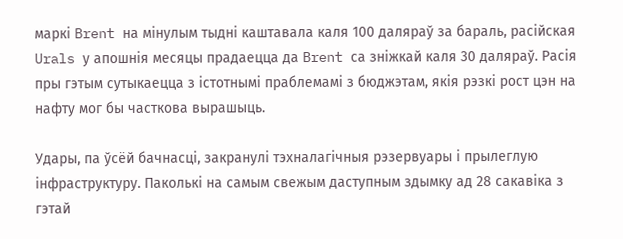маркі Brent на мінулым тыдні каштавала каля 100 даляраў за бараль, расійская Urals у апошнія месяцы прадаецца да Brent са зніжкай каля 30 даляраў. Расія пры гэтым сутыкаецца з істотнымі праблемамі з бюджэтам, якія рэзкі рост цэн на нафту мог бы часткова вырашыць.

Удары, па ўсёй бачнасці, закранулі тэхналагічныя рэзервуары і прылеглую інфраструктуру. Паколькі на самым свежым даступным здымку ад 28 сакавіка з гэтай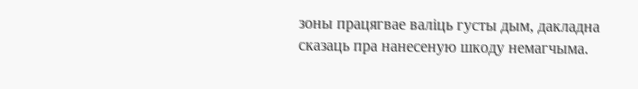зоны працягвае валіць густы дым, дакладна сказаць пра нанесеную шкоду немагчыма.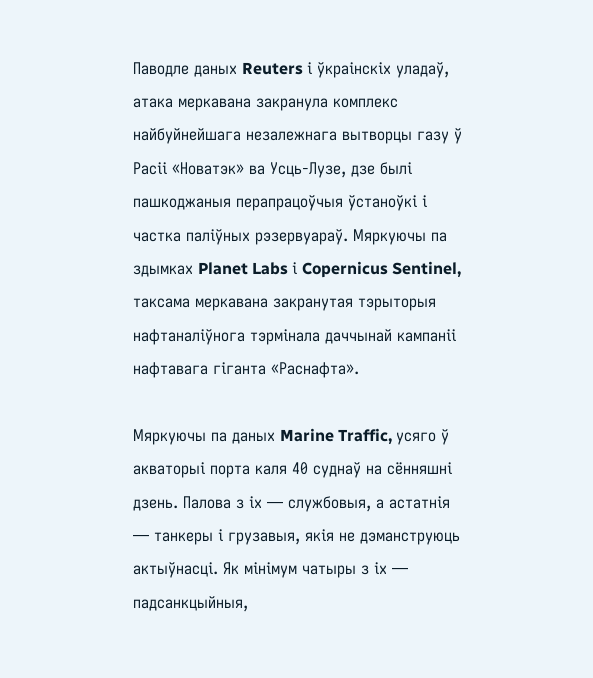Паводле даных Reuters і ўкраінскіх уладаў, атака меркавана закранула комплекс найбуйнейшага незалежнага вытворцы газу ў Расіі «Новатэк» ва Усць-Лузе, дзе былі пашкоджаныя перапрацоўчыя ўстаноўкі і частка паліўных рэзервуараў. Мяркуючы па здымках Planet Labs і Copernicus Sentinel, таксама меркавана закранутая тэрыторыя нафтаналіўнога тэрмінала даччынай кампаніі нафтавага гіганта «Раснафта».

Мяркуючы па даных Marine Traffic, усяго ў акваторыі порта каля 40 суднаў на сённяшні дзень. Палова з іх — службовыя, а астатнія — танкеры і грузавыя, якія не дэманструюць актыўнасці. Як мінімум чатыры з іх — падсанкцыйныя,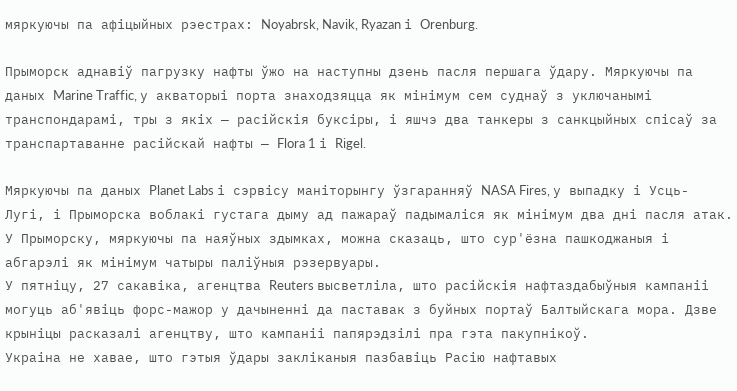мяркуючы па афіцыйных рэестрах: Noyabrsk, Navik, Ryazan і Orenburg.

Прыморск аднавіў пагрузку нафты ўжо на наступны дзень пасля першага ўдару. Мяркуючы па даных Marine Traffic, у акваторыі порта знаходзяцца як мінімум сем суднаў з уключанымі транспондарамі, тры з якіх — расійскія буксіры, і яшчэ два танкеры з санкцыйных спісаў за транспартаванне расійскай нафты — Flora 1 і Rigel.

Мяркуючы па даных Planet Labs і сэрвісу маніторынгу ўзгаранняў NASA Fires, у выпадку і Усць-Лугі, і Прыморска воблакі густага дыму ад пажараў падымаліся як мінімум два дні пасля атак. У Прыморску, мяркуючы па наяўных здымках, можна сказаць, што сур'ёзна пашкоджаныя і абгарэлі як мінімум чатыры паліўныя рэзервуары.
У пятніцу, 27 сакавіка, агенцтва Reuters высветліла, што расійскія нафтаздабыўныя кампаніі могуць аб'явіць форс-мажор у дачыненні да паставак з буйных портаў Балтыйскага мора. Дзве крыніцы расказалі агенцтву, што кампаніі папярэдзілі пра гэта пакупнікоў.
Украіна не хавае, што гэтыя ўдары закліканыя пазбавіць Расію нафтавых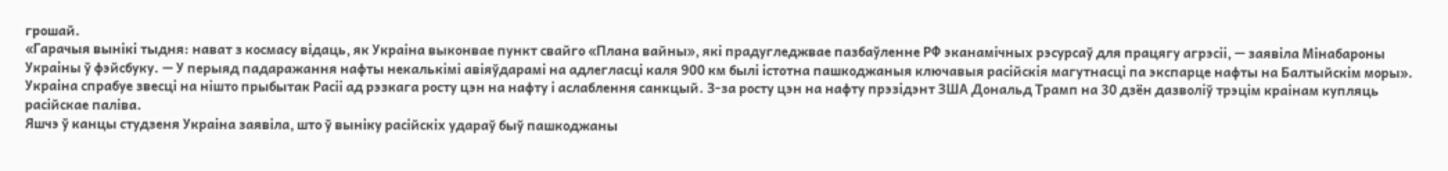грошай.
«Гарачыя вынікі тыдня: нават з космасу відаць, як Украіна выконвае пункт свайго «Плана вайны», які прадугледжвае пазбаўленне РФ эканамічных рэсурсаў для працягу агрэсіі, — заявіла Мінабароны Украіны ў фэйсбуку. — У перыяд падаражання нафты некалькімі авіяўдарамі на адлегласці каля 900 км былі істотна пашкоджаныя ключавыя расійскія магутнасці па экспарце нафты на Балтыйскім моры».
Украіна спрабуе звесці на нішто прыбытак Расіі ад рэзкага росту цэн на нафту і аслаблення санкцый. З-за росту цэн на нафту прэзідэнт ЗША Дональд Трамп на 30 дзён дазволіў трэцім краінам купляць расійскае паліва.
Яшчэ ў канцы студзеня Украіна заявіла, што ў выніку расійскіх удараў быў пашкоджаны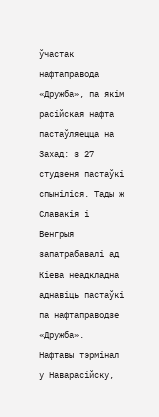ўчастак нафтаправода «Дружба», па якім расійская нафта пастаўляецца на Захад: з 27 студзеня пастаўкі спыніліся. Тады ж Славакія і Венгрыя запатрабавалі ад Кіева неадкладна аднавіць пастаўкі па нафтаправодзе «Дружба».
Нафтавы тэрмінал у Наварасійску,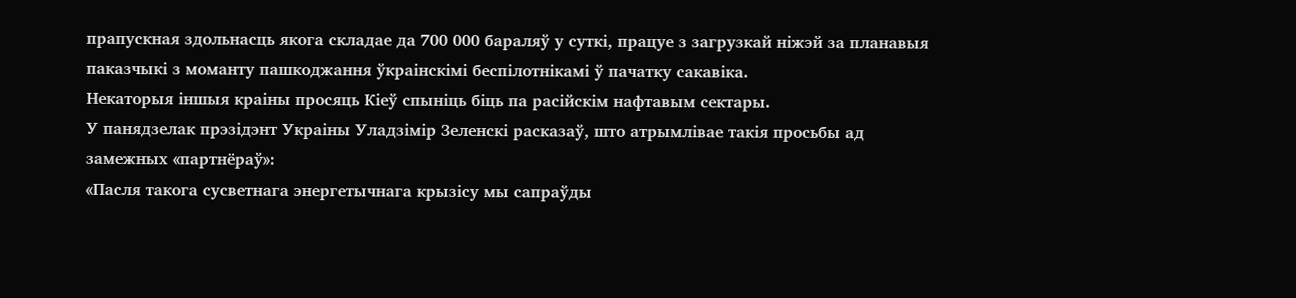прапускная здольнасць якога складае да 700 000 бараляў у суткі, працуе з загрузкай ніжэй за планавыя паказчыкі з моманту пашкоджання ўкраінскімі беспілотнікамі ў пачатку сакавіка.
Некаторыя іншыя краіны просяць Кіеў спыніць біць па расійскім нафтавым сектары.
У панядзелак прэзідэнт Украіны Уладзімір Зеленскі расказаў, што атрымлівае такія просьбы ад замежных «партнёраў»:
«Пасля такога сусветнага энергетычнага крызісу мы сапраўды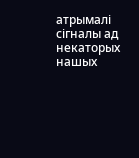атрымалі сігналы ад некаторых нашых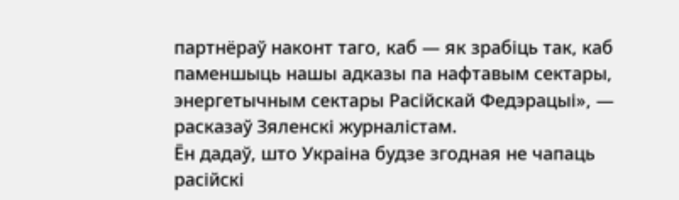партнёраў наконт таго, каб — як зрабіць так, каб паменшыць нашы адказы па нафтавым сектары, энергетычным сектары Расійскай Федэрацыі», — расказаў Зяленскі журналістам.
Ён дадаў, што Украіна будзе згодная не чапаць расійскі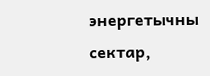энергетычны сектар,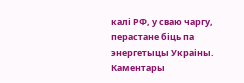калі РФ, у сваю чаргу, перастане біць па энергетыцы Украіны.
Каментары